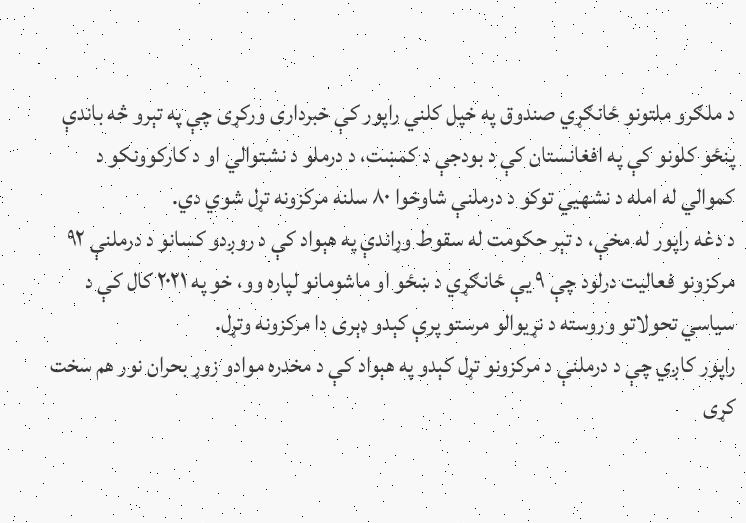د ملګرو ملتونو ځانګړي صندوق په خپل کلني راپور کې خبرداری ورکړی چې په تېرو څه باندې پنځو کلونو کې په افغانستان کې د بودجې د کمښت، د درملو د نشتوالي او د کارکوونکو د کموالي له امله د نشهيي توکو د درملنې شاوخوا ۸۰ سلنه مرکزونه تړل شوي دي.
د دغه راپور له مخې، د تېر حکومت له سقوط وړاندې په هېواد کې د روږدو کسانو د درملنې ۹۲ مرکزونو فعالیت درلود چې ۹ یې ځانګړي د ښځو او ماشومانو لپاره وو، خو په ۲۰۲۱ کال کې د سیاسي تحولاتو وروسته د نړیوالو مرستو پرې کېدو ډېری دا مرکزونه وتړل.
راپور کاږي چې د درملنې د مرکزونو تړل کېدو په هېواد کې د مخدره موادو زوړ بحران نور هم سخت کړی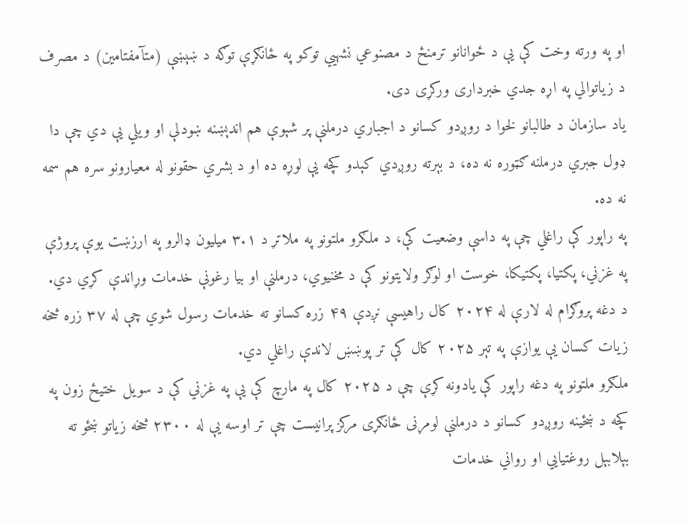او په ورته وخت کې یې د ځوانانو ترمنځ د مصنوعي نشهيي توکو په ځانګړې توګه د ښېښې (متآمفتامین) د مصرف د زیاتوالي په اړه جدي خبرداری ورکړی دی.
یاد سازمان د طالبانو لخوا د روږدو کسانو د اجباري درملنې پر شېوې هم اندېښنه ښودلې او ویلي یې دي چې دا ډول جبري درملنه ګټوره نه ده، د بېرته روږدي کېدو کچه یې لوړه ده او د بشري حقونو له معیارونو سره هم سمه نه ده.
په راپور کې راغلي چې په داسې وضعیت کې، د ملګرو ملتونو په ملاتړ د ۳.۱ میلیون ډالرو په ارزښت یوې پروژې په غزني، پکتیا، پکتیکا، خوست او لوګر ولایتونو کې د مخنیوي، درملنې او بیا رغونې خدمات وړاندې کړي دي.
د دغه پروګرام له لارې له ۲۰۲۴ کال راهیسې نږدې ۴۹ زره کسانو ته خدمات رسول شوي چې له ۳۷ زره څخه زیات کسان یې یوازې په تېر ۲۰۲۵ کال کې تر پوښښ لاندې راغلي دي.
ملګرو ملتونو په دغه راپور کې یادونه کړې چې د ۲۰۲۵ کال په مارچ کې یې په غزني کې د سویل ختیځ زون په کچه د ښځینه روږدو کسانو د درملنې لومړنی ځانګړی مرکز پرانیست چې تر اوسه یې له ۲۳۰۰ څخه زیاتو ښځو ته بېلابېل روغتیایي او رواني خدمات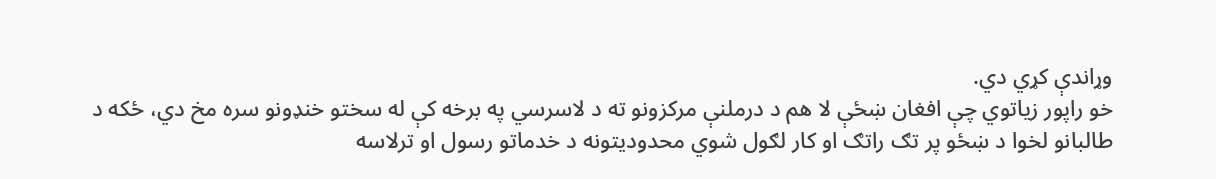وړاندې کړي دي.
خو راپور زیاتوي چې افغان ښځې لا هم د درملنې مرکزونو ته د لاسرسي په برخه کې له سختو خنډونو سره مخ دي، ځکه د طالبانو لخوا د ښځو پر تګ راتګ او کار لګول شوي محدودیتونه د خدماتو رسول او ترلاسه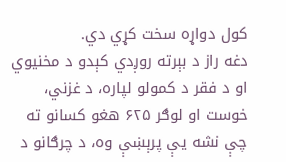کول دواړه سخت کړي دي.
دغه راز د بېرته روږدي کېدو د مخنیوي او د فقر د کمولو لپاره، د غزني، خوست او لوګر ۶۲۵ هغو کسانو ته چې نشه یې پرېښې وه، د چرګانو د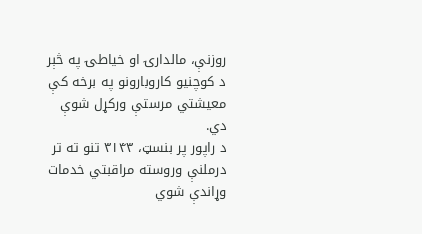روزنې، مالدارۍ او خیاطۍ په څېر د کوچنیو کاروبارونو په برخه کې معیشتي مرستې ورکړل شوې دي.
د راپور پر بنسټ، ۳۱۴۳ تنو ته تر درملنې وروسته مراقبتي خدمات وړاندې شوي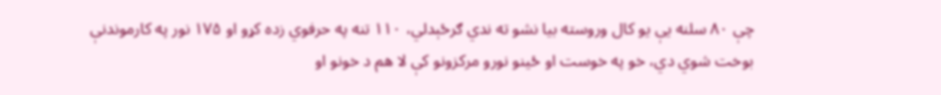چې ۸۰ سلنه یې یو کال وروسته بیا نشو ته ندي ګرځېدلي، ۱۱۰ تنه په حرفوي زده کړو او ۱۷۵ نور په کارموندنې بوخت شوي دي، خو په خوست او ځینو نورو مرکزونو کې لا هم د خونو او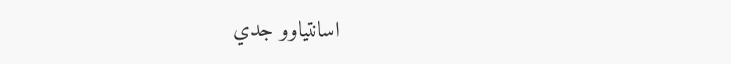اسانتیاوو جدي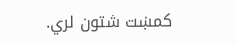کمښت شتون لري.